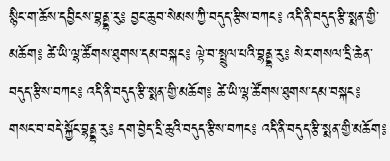སྙིང་ག་ཆོས་དབྱིངས་བྷནྡྷ་རུ༔ བྱང་ཆུབ་སེམས་ཀྱི་བདུད་རྩིས་བཀང༔ འདི་ནི་བདུད་རྩི་སྨན་གྱི་མཆོག༔ ཚེ་ཡི་ལྷ་ཚོགས་ཐུགས་དམ་བསྐང༔ ལྟེ་བ་སྤྲུལ་པའི་བྷནྡྷ་རུ༔ སེར་གསལ་དྲི་ཆེན་བདུད་རྩིས་བཀང༔ འདི་ནི་བདུད་རྩི་སྨན་གྱི་མཆོག༔ ཚེ་ཡི་ལྷ་ཚོགས་ཐུགས་དམ་བསྐང༔ གསང་བ་བདེ་སྐྱོང་བྷནྡྷ་རུ༔ དག་བྱེད་དྲི་ཆུའི་བདུད་རྩིས་བཀང༔ འདི་ནི་བདུད་རྩི་སྨན་གྱི་མཆོག༔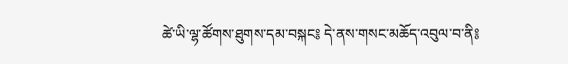ཚེ་ཡི་ལྷ་ཚོགས་ཐུགས་དམ་བསྐང༔ དེ་ནས་གསང་མཆོད་འབུལ་བ་ནི༔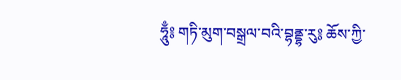ཧཱུྃ༔ གཏི་མུག་བསྒྲལ་བའི་བྷནྡྷ་རུ༔ ཆོས་ཀྱི་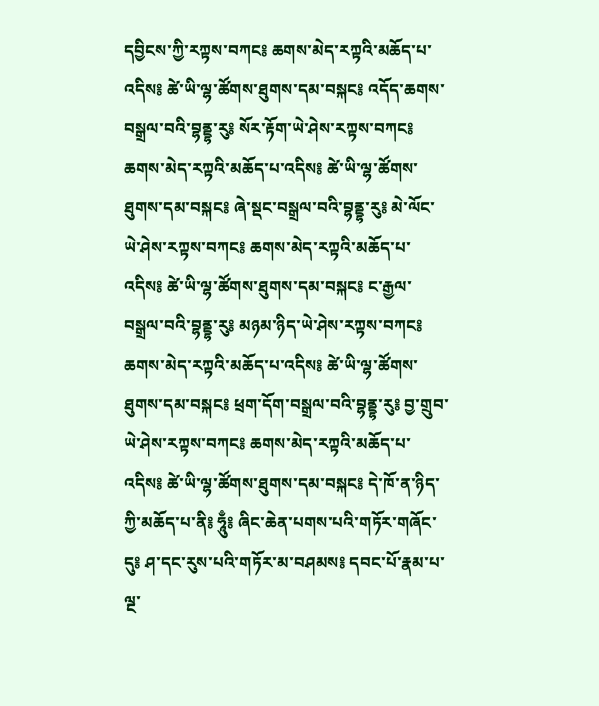དབྱིངས་ཀྱི་རཀྟས་བཀང༔ ཆགས་མེད་རཀྟའི་མཆོད་པ་འདིས༔ ཚེ་ཡི་ལྷ་ཚོགས་ཐུགས་དམ་བསྐང༔ འདོད་ཆགས་བསྒྲལ་བའི་བྷནྡྷ་རུ༔ སོར་རྟོག་ཡེ་ཤེས་རཀྟས་བཀང༔ ཆགས་མེད་རཀྟའི་མཆོད་པ་འདིས༔ ཚེ་ཡི་ལྷ་ཚོགས་ཐུགས་དམ་བསྐང༔ ཞེ་སྡང་བསྒྲལ་བའི་བྷནྡྷ་རུ༔ མེ་ལོང་ཡེ་ཤེས་རཀྟས་བཀང༔ ཆགས་མེད་རཀྟའི་མཆོད་པ་འདིས༔ ཚེ་ཡི་ལྷ་ཚོགས་ཐུགས་དམ་བསྐང༔ ང་རྒྱལ་བསྒྲལ་བའི་བྷནྡྷ་རུ༔ མཉམ་ཉིད་ཡེ་ཤེས་རཀྟས་བཀང༔ ཆགས་མེད་རཀྟའི་མཆོད་པ་འདིས༔ ཚེ་ཡི་ལྷ་ཚོགས་ཐུགས་དམ་བསྐང༔ ཕྲག་དོག་བསྒྲལ་བའི་བྷནྡྷ་རུ༔ བྱ་གྲུབ་ཡེ་ཤེས་རཀྟས་བཀང༔ ཆགས་མེད་རཀྟའི་མཆོད་པ་འདིས༔ ཚེ་ཡི་ལྷ་ཚོགས་ཐུགས་དམ་བསྐང༔ དེ་ཁོ་ན་ཉིད་ཀྱི་མཆོད་པ་ནི༔ ཧཱུྃ༔ ཞིང་ཆེན་པགས་པའི་གཏོར་གཞོང་དུ༔ ཤ་དང་རུས་པའི་གཏོར་མ་བཤམས༔ དབང་པོ་རྣམ་པ་ལྔ་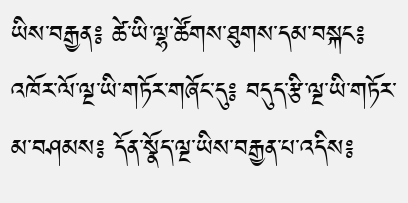ཡིས་བརྒྱན༔ ཚེ་ཡི་ལྷ་ཚོགས་ཐུགས་དམ་བསྐང༔ འཁོར་ལོ་ལྔ་ཡི་གཏོར་གཞོང་དུ༔ བདུད་རྩི་ལྔ་ཡི་གཏོར་མ་བཤམས༔ དོན་སྣོད་ལྔ་ཡིས་བརྒྱན་པ་འདིས༔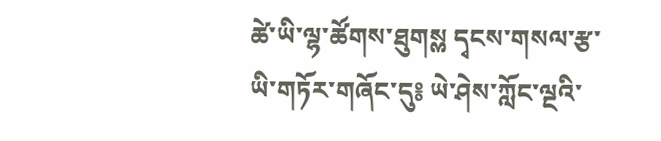ཚེ་ཡི་ལྷ་ཚོགས་ཐུགསྎ དྭངས་གསལ་རྩ་ཡི་གཏོར་གཞོང་དུ༔ ཡེ་ཤེས་ཀློང་ལྔའི་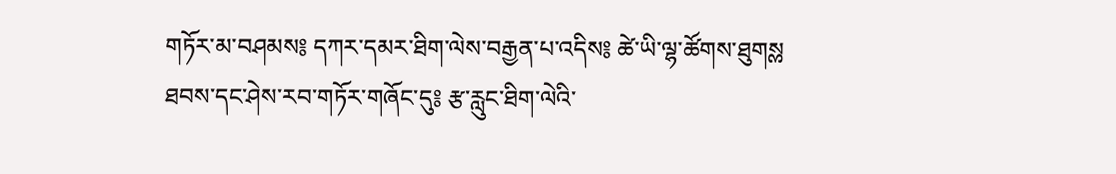གཏོར་མ་བཤམས༔ དཀར་དམར་ཐིག་ལེས་བརྒྱན་པ་འདིས༔ ཚེ་ཡི་ལྷ་ཚོགས་ཐུགསྎ ཐབས་དང་ཤེས་རབ་གཏོར་གཞོང་དུ༔ རྩ་རླུང་ཐིག་ལེའི་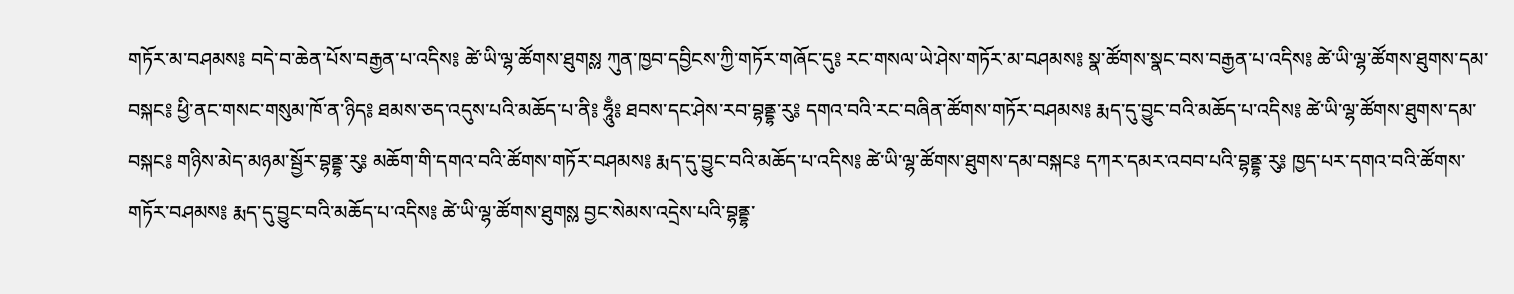གཏོར་མ་བཤམས༔ བདེ་བ་ཆེན་པོས་བརྒྱན་པ་འདིས༔ ཚེ་ཡི་ལྷ་ཚོགས་ཐུགསྎ ཀུན་ཁྱབ་དབྱིངས་ཀྱི་གཏོར་གཞོང་དུ༔ རང་གསལ་ཡེ་ཤེས་གཏོར་མ་བཤམས༔ སྣ་ཚོགས་སྣང་བས་བརྒྱན་པ་འདིས༔ ཚེ་ཡི་ལྷ་ཚོགས་ཐུགས་དམ་བསྐང༔ ཕྱི་ནང་གསང་གསུམ་ཁོ་ན་ཉིད༔ ཐམས་ཅད་འདུས་པའི་མཆོད་པ་ནི༔ ཧཱུྃ༔ ཐབས་དང་ཤེས་རབ་བྷནྡྷ་རུ༔ དགའ་བའི་རང་བཞིན་ཚོགས་གཏོར་བཤམས༔ རྨད་དུ་བྱུང་བའི་མཆོད་པ་འདིས༔ ཚེ་ཡི་ལྷ་ཚོགས་ཐུགས་དམ་བསྐང༔ གཉིས་མེད་མཉམ་སྦྱོར་བྷནྡྷ་རུ༔ མཆོག་གི་དགའ་བའི་ཚོགས་གཏོར་བཤམས༔ རྨད་དུ་བྱུང་བའི་མཆོད་པ་འདིས༔ ཚེ་ཡི་ལྷ་ཚོགས་ཐུགས་དམ་བསྐང༔ དཀར་དམར་འབབ་པའི་བྷནྡྷ་རུ༔ ཁྱད་པར་དགའ་བའི་ཚོགས་གཏོར་བཤམས༔ རྨད་དུ་བྱུང་བའི་མཆོད་པ་འདིས༔ ཚེ་ཡི་ལྷ་ཚོགས་ཐུགསྎ བྱང་སེམས་འདྲེས་པའི་བྷནྡྷ་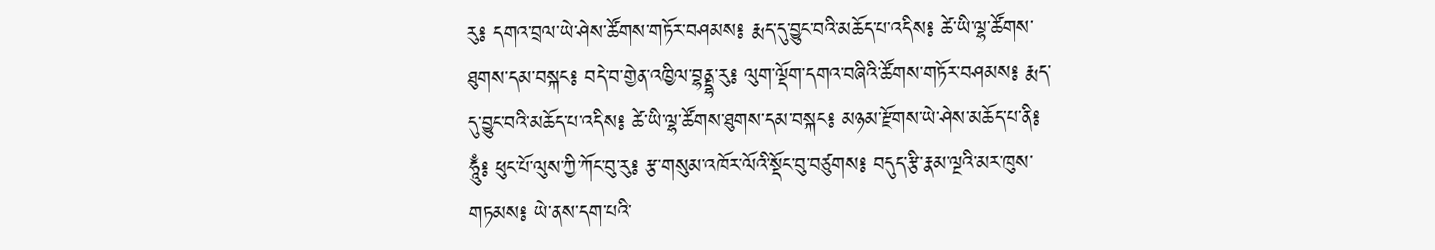རུ༔ དགའ་བྲལ་ཡེ་ཤེས་ཚོགས་གཏོར་བཤམས༔ རྨད་དུ་བྱུང་བའི་མཆོད་པ་འདིས༔ ཚེ་ཡི་ལྷ་ཚོགས་ཐུགས་དམ་བསྐང༔ བདེ་བ་གྱེན་འཁྱིལ་བྷནྡྷ་རུ༔ ལུག་ལྡོག་དགའ་བཞིའི་ཚོགས་གཏོར་བཤམས༔ རྨད་དུ་བྱུང་བའི་མཆོད་པ་འདིས༔ ཚེ་ཡི་ལྷ་ཚོགས་ཐུགས་དམ་བསྐང༔ མཉམ་རྫོགས་ཡེ་ཤེས་མཆོད་པ་ནི༔ ཧཱུྃ༔ ཕུང་པོ་ལུས་ཀྱི་ཀོང་བུ་རུ༔ རྩ་གསུམ་འཁོར་ལོའི་སྡོང་བུ་བཙུགས༔ བདུད་རྩི་རྣམ་ལྔའི་མར་ཁུས་གཏམས༔ ཡེ་ནས་དག་པའི་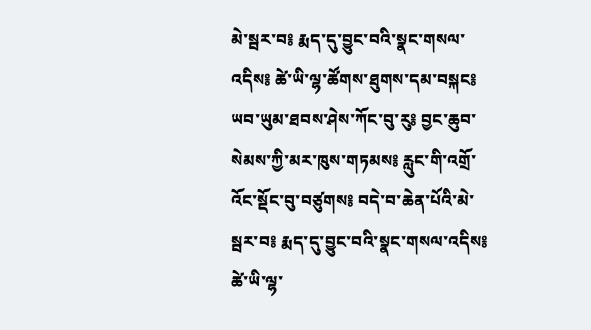མེ་སྦར་བ༔ རྨད་དུ་བྱུང་བའི་སྣང་གསལ་འདིས༔ ཚེ་ཡི་ལྷ་ཚོགས་ཐུགས་དམ་བསྐང༔ ཡབ་ཡུམ་ཐབས་ཤེས་ཀོང་བུ་རུ༔ བྱང་ཆུབ་སེམས་ཀྱི་མར་ཁུས་གཏམས༔ རླུང་གི་འགྲོ་འོང་སྡོང་བུ་བཙུགས༔ བདེ་བ་ཆེན་པོའི་མེ་སྦར་བ༔ རྨད་དུ་བྱུང་བའི་སྣང་གསལ་འདིས༔ ཚེ་ཡི་ལྷ་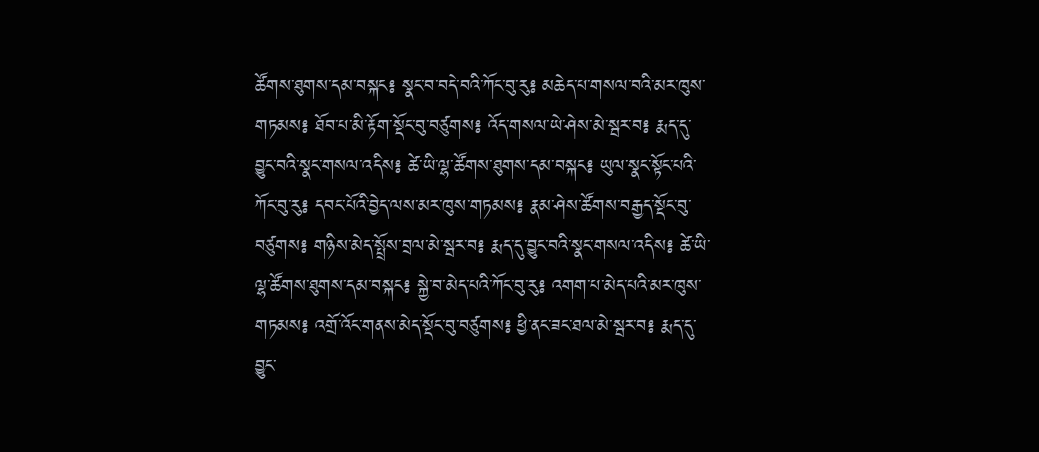ཚོགས་ཐུགས་དམ་བསྐང༔ སྣང་བ་བདེ་བའི་ཀོང་བུ་རུ༔ མཆེད་པ་གསལ་བའི་མར་ཁུས་གཏམས༔ ཐོབ་པ་མི་རྟོག་སྡོང་བུ་བཙུགས༔ འོད་གསལ་ཡེ་ཤེས་མེ་སྦར་བ༔ རྨད་དུ་བྱུང་བའི་སྣང་གསལ་འདིས༔ ཚེ་ཡི་ལྷ་ཚོགས་ཐུགས་དམ་བསྐང༔ ཡུལ་སྣང་སྟོང་པའི་ཀོང་བུ་རུ༔ དབང་པོའི་བྱེད་ལས་མར་ཁུས་གཏམས༔ རྣམ་ཤེས་ཚོགས་བརྒྱད་སྡོང་བུ་བཙུགས༔ གཉིས་མེད་སྤྲོས་བྲལ་མེ་སྦར་བ༔ རྨད་དུ་བྱུང་བའི་སྣང་གསལ་འདིས༔ ཚེ་ཡི་ལྷ་ཚོགས་ཐུགས་དམ་བསྐང༔ སྐྱེ་བ་མེད་པའི་ཀོང་བུ་རུ༔ འགག་པ་མེད་པའི་མར་ཁུས་གཏམས༔ འགྲོ་འོང་གནས་མེད་སྡོང་བུ་བཙུགས༔ ཕྱི་ནང་ཟང་ཐལ་མེ་སྦར་བ༔ རྨད་དུ་བྱུང་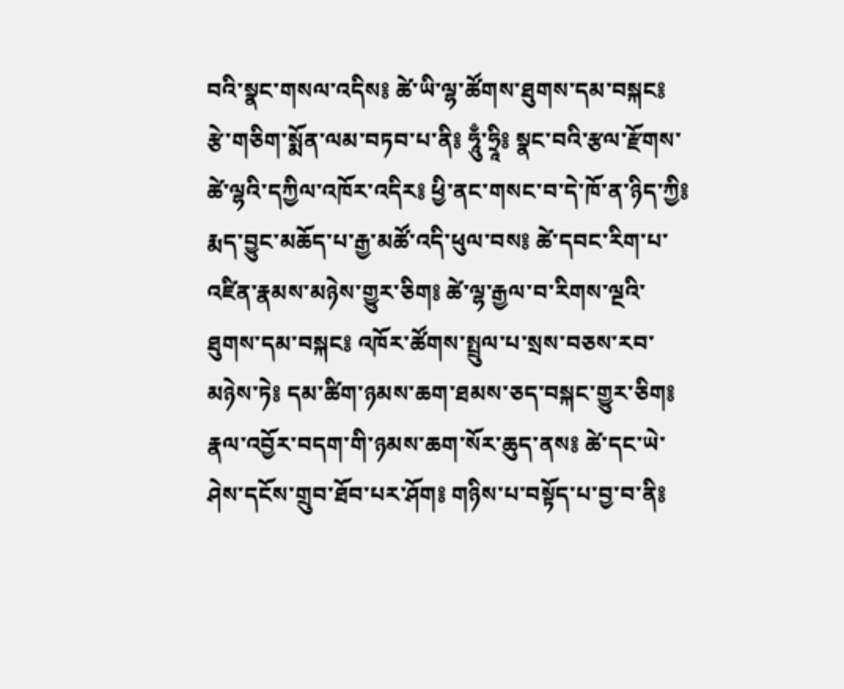བའི་སྣང་གསལ་འདིས༔ ཚེ་ཡི་ལྷ་ཚོགས་ཐུགས་དམ་བསྐང༔ རྩེ་གཅིག་སྨོན་ལམ་བཏབ་པ་ནི༔ ཧཱུྃ་ཧྲཱི༔ སྣང་བའི་རྩལ་རྫོགས་ཚེ་ལྷའི་དཀྱིལ་འཁོར་འདིར༔ ཕྱི་ནང་གསང་བ་དེ་ཁོ་ན་ཉིད་ཀྱི༔ རྨད་བྱུང་མཆོད་པ་རྒྱ་མཚོ་འདི་ཕུལ་བས༔ ཚེ་དབང་རིག་པ་འཛིན་རྣམས་མཉེས་གྱུར་ཅིག༔ ཚེ་ལྷ་རྒྱལ་བ་རིགས་ལྔའི་ཐུགས་དམ་བསྐང༔ འཁོར་ཚོགས་སྤྲུལ་པ་སྲས་བཅས་རབ་མཉེས་ཏེ༔ དམ་ཚིག་ཉམས་ཆག་ཐམས་ཅད་བསྐང་གྱུར་ཅིག༔ རྣལ་འབྱོར་བདག་གི་ཉམས་ཆག་སོར་ཆུད་ནས༔ ཚེ་དང་ཡེ་ཤེས་དངོས་གྲུབ་ཐོབ་པར་ཤོག༔ གཉིས་པ་བསྟོད་པ་བྱ་བ་ནི༔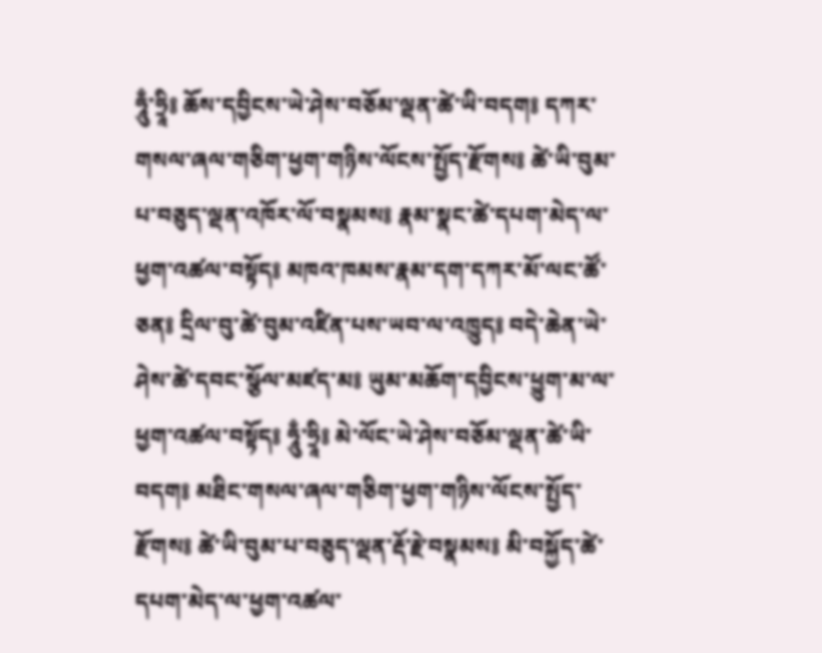ཧཱུྃ་ཧྲཱི༔ ཆོས་དབྱིངས་ཡེ་ཤེས་བཅོམ་ལྡན་ཚེ་ཡི་བདག༔ དཀར་གསལ་ཞལ་གཅིག་ཕྱག་གཉིས་ལོངས་སྤྱོད་རྫོགས༔ ཚེ་ཡི་བུམ་པ་བཅུད་ལྡན་འཁོར་ལོ་བསྣམས༔ རྣམ་སྣང་ཚེ་དཔག་མེད་ལ་ཕྱག་འཚལ་བསྟོད༔ མཁའ་ཁམས་རྣམ་དག་དཀར་མོ་ལང་ཚོ་ཅན༔ དྲིལ་བུ་ཚེ་བུམ་འཛིན་པས་ཡབ་ལ་འཁྱུད༔ བདེ་ཆེན་ཡེ་ཤེས་ཚེ་དབང་སྩོལ་མཛད་མ༔ ཡུམ་མཆོག་དབྱིངས་ཕྱུག་མ་ལ་ཕྱག་འཚལ་བསྟོད༔ ཧཱུྃ་ཧྲཱི༔ མེ་ལོང་ཡེ་ཤེས་བཅོམ་ལྡན་ཚེ་ཡི་བདག༔ མཐིང་གསལ་ཞལ་གཅིག་ཕྱག་གཉིས་ལོངས་སྤྱོད་རྫོགས༔ ཚེ་ཡི་བུམ་པ་བཅུད་ལྡན་རྡོ་རྗེ་བསྣམས༔ མི་བསྐྱོད་ཚེ་དཔག་མེད་ལ་ཕྱག་འཚལ་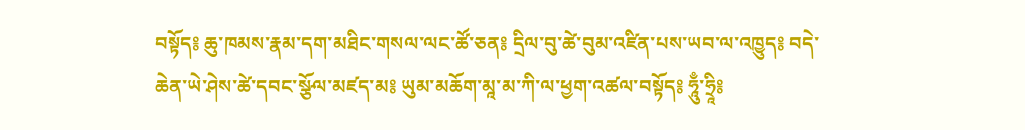བསྟོད༔ ཆུ་ཁམས་རྣམ་དག་མཐིང་གསལ་ལང་ཚོ་ཅན༔ དྲིལ་བུ་ཚེ་བུམ་འཛིན་པས་ཡབ་ལ་འཁྱུད༔ བདེ་ཆེན་ཡེ་ཤེས་ཚེ་དབང་སྩོལ་མཛད་མ༔ ཡུམ་མཆོག་མཱ་མ་ཀི་ལ་ཕྱག་འཚལ་བསྟོད༔ ཧཱུྃ་ཧྲཱི༔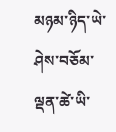མཉམ་ཉིད་ཡེ་ཤེས་བཅོམ་ལྡན་ཚེ་ཡི་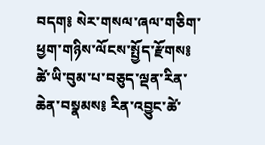བདག༔ སེར་གསལ་ཞལ་གཅིག་ཕྱག་གཉིས་ལོངས་སྤྱོད་རྫོགས༔ ཚེ་ཡི་བུམ་པ་བཅུད་ལྡན་རིན་ཆེན་བསྣམས༔ རིན་འབྱུང་ཚེ་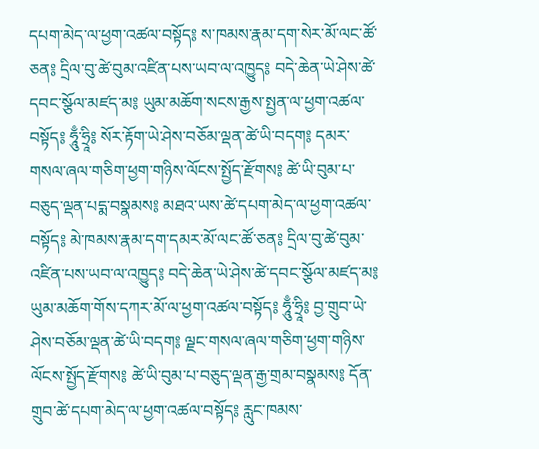དཔག་མེད་ལ་ཕྱག་འཚལ་བསྟོད༔ ས་ཁམས་རྣམ་དག་སེར་མོ་ལང་ཚོ་ཅན༔ དྲིལ་བུ་ཚེ་བུམ་འཛིན་པས་ཡབ་ལ་འཁྱུད༔ བདེ་ཆེན་ཡེ་ཤེས་ཚེ་དབང་སྩོལ་མཛད་མ༔ ཡུམ་མཆོག་སངས་རྒྱས་སྤྱན་ལ་ཕྱག་འཚལ་བསྟོད༔ ཧཱུྃ་ཧྲཱི༔ སོར་རྟོག་ཡེ་ཤེས་བཅོམ་ལྡན་ཚེ་ཡི་བདག༔ དམར་གསལ་ཞལ་གཅིག་ཕྱག་གཉིས་ལོངས་སྤྱོད་རྫོགས༔ ཚེ་ཡི་བུམ་པ་བཅུད་ལྡན་པདྨ་བསྣམས༔ མཐའ་ཡས་ཚེ་དཔག་མེད་ལ་ཕྱག་འཚལ་བསྟོད༔ མེ་ཁམས་རྣམ་དག་དམར་མོ་ལང་ཚོ་ཅན༔ དྲིལ་བུ་ཚེ་བུམ་འཛིན་པས་ཡབ་ལ་འཁྱུད༔ བདེ་ཆེན་ཡེ་ཤེས་ཚེ་དབང་སྩོལ་མཛད་མ༔ ཡུམ་མཆོག་གོས་དཀར་མོ་ལ་ཕྱག་འཚལ་བསྟོད༔ ཧཱུྃ་ཧྲཱི༔ བྱ་གྲུབ་ཡེ་ཤེས་བཅོམ་ལྡན་ཚེ་ཡི་བདག༔ ལྗང་གསལ་ཞལ་གཅིག་ཕྱག་གཉིས་ལོངས་སྤྱོད་རྫོགས༔ ཚེ་ཡི་བུམ་པ་བཅུད་ལྡན་རྒྱ་གྲམ་བསྣམས༔ དོན་གྲུབ་ཚེ་དཔག་མེད་ལ་ཕྱག་འཚལ་བསྟོད༔ རླུང་ཁམས་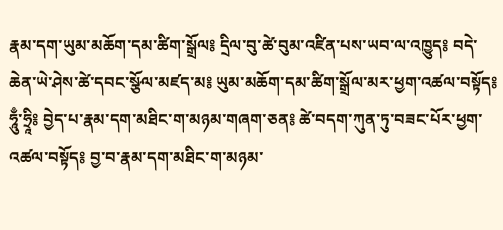རྣམ་དག་ཡུམ་མཆོག་དམ་ཚིག་སྒྲོལ༔ དྲིལ་བུ་ཚེ་བུམ་འཛིན་པས་ཡབ་ལ་འཁྱུད༔ བདེ་ཆེན་ཡེ་ཤེས་ཚེ་དབང་སྩོལ་མཛད་མ༔ ཡུམ་མཆོག་དམ་ཚིག་སྒྲོལ་མར་ཕྱག་འཚལ་བསྟོད༔ ཧཱུྃ་ཧྲཱི༔ བྱེད་པ་རྣམ་དག་མཐིང་ག་མཉམ་གཞག་ཅན༔ ཚེ་བདག་ཀུན་ཏུ་བཟང་པོར་ཕྱག་འཚལ་བསྟོད༔ བྱ་བ་རྣམ་དག་མཐིང་ག་མཉམ་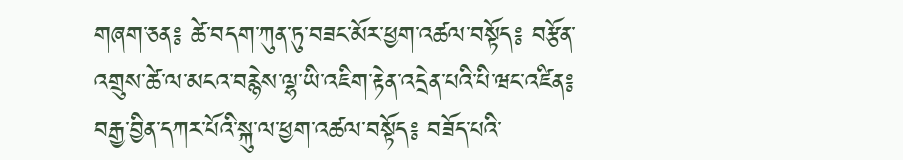གཞག་ཅན༔ ཚེ་བདག་ཀུན་ཏུ་བཟང་མོར་ཕྱག་འཚལ་བསྟོད༔ བརྩོན་འགྲུས་ཚེ་ལ་མངའ་བརྙེས་ལྷ་ཡི་འཇིག་རྟེན་འདྲེན་པའི་པི་ཝང་འཛིན༔ བརྒྱ་བྱིན་དཀར་པོའི་སྐུ་ལ་ཕྱག་འཚལ་བསྟོད༔ བཟོད་པའི་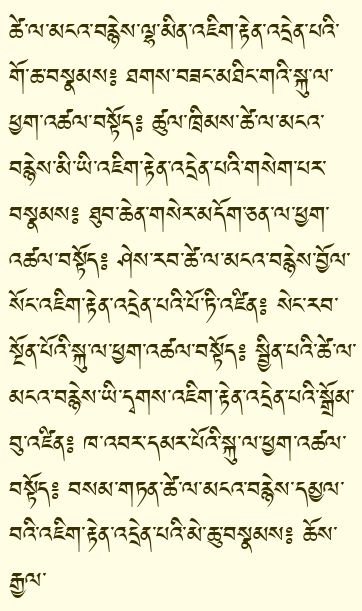ཚེ་ལ་མངའ་བརྙེས་ལྷ་མིན་འཇིག་རྟེན་འདྲེན་པའི་གོ་ཆ་བསྣམས༔ ཐགས་བཟང་མཐིང་གའི་སྐུ་ལ་ཕྱག་འཚལ་བསྟོད༔ ཚུལ་ཁྲིམས་ཚེ་ལ་མངའ་བརྙེས་མི་ཡི་འཇིག་རྟེན་འདྲེན་པའི་གསེག་པར་བསྣམས༔ ཐུབ་ཆེན་གསེར་མདོག་ཅན་ལ་ཕྱག་འཚལ་བསྟོད༔ ཤེས་རབ་ཚེ་ལ་མངའ་བརྙེས་བྱོལ་སོང་འཇིག་རྟེན་འདྲེན་པའི་པོ་ཏི་འཛིན༔ སེང་རབ་སྔོན་པོའི་སྐུ་ལ་ཕྱག་འཚལ་བསྟོད༔ སྦྱིན་པའི་ཚེ་ལ་མངའ་བརྙེས་ཡི་དྭགས་འཇིག་རྟེན་འདྲེན་པའི་སྒྲོམ་བུ་འཛིན༔ ཁ་འབར་དམར་པོའི་སྐུ་ལ་ཕྱག་འཚལ་བསྟོད༔ བསམ་གཏན་ཚེ་ལ་མངའ་བརྙེས་དམྱལ་བའི་འཇིག་རྟེན་འདྲེན་པའི་མེ་ཆུ་བསྣམས༔ ཆོས་རྒྱལ་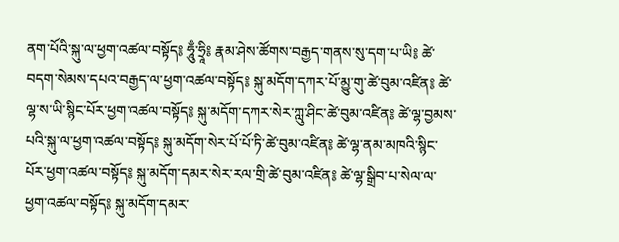ནག་པོའི་སྐུ་ལ་ཕྱག་འཚལ་བསྟོད༔ ཧཱུྃ་ཧྲཱི༔ རྣམ་ཤེས་ཚོགས་བརྒྱད་གནས་སུ་དག་པ་ཡི༔ ཚེ་བདག་སེམས་དཔའ་བརྒྱད་ལ་ཕྱག་འཚལ་བསྟོད༔ སྐུ་མདོག་དཀར་པོ་མྱུ་གུ་ཚེ་བུམ་འཛིན༔ ཚེ་ལྷ་ས་ཡི་སྙིང་པོར་ཕྱག་འཚལ་བསྟོད༔ སྐུ་མདོག་དཀར་སེར་ཀླུ་ཤིང་ཚེ་བུམ་འཛིན༔ ཚེ་ལྷ་བྱམས་པའི་སྐུ་ལ་ཕྱག་འཚལ་བསྟོད༔ སྐུ་མདོག་སེར་པོ་པོ་ཏི་ཚེ་བུམ་འཛིན༔ ཚེ་ལྷ་ནམ་མཁའི་སྙིང་པོར་ཕྱག་འཚལ་བསྟོད༔ སྐུ་མདོག་དམར་སེར་རལ་གྲི་ཚེ་བུམ་འཛིན༔ ཚེ་ལྷ་སྒྲིབ་པ་སེལ་ལ་ཕྱག་འཚལ་བསྟོད༔ སྐུ་མདོག་དམར་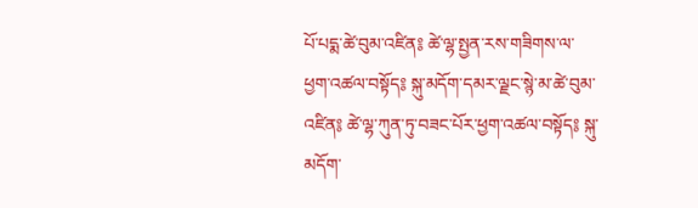པོ་པདྨ་ཚེ་བུམ་འཛིན༔ ཚེ་ལྷ་སྤྱན་རས་གཟིགས་ལ་ཕྱག་འཚལ་བསྟོད༔ སྐུ་མདོག་དམར་ལྗང་སྙེ་མ་ཚེ་བུམ་འཛིན༔ ཚེ་ལྷ་ཀུན་ཏུ་བཟང་པོར་ཕྱག་འཚལ་བསྟོད༔ སྐུ་མདོག་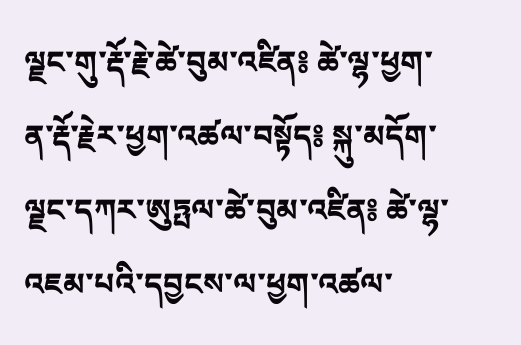ལྗང་གུ་རྡོ་རྗེ་ཚེ་བུམ་འཛིན༔ ཚེ་ལྷ་ཕྱག་ན་རྡོ་རྗེར་ཕྱག་འཚལ་བསྟོད༔ སྐུ་མདོག་ལྗང་དཀར་ཨུཏྤལ་ཚེ་བུམ་འཛིན༔ ཚེ་ལྷ་འཇམ་པའི་དབྱངས་ལ་ཕྱག་འཚལ་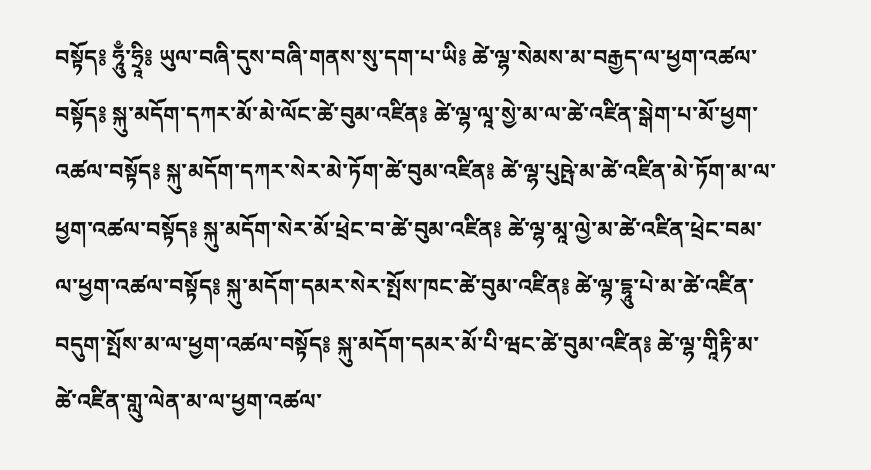བསྟོད༔ ཧཱུྃ་ཧྲཱི༔ ཡུལ་བཞི་དུས་བཞི་གནས་སུ་དག་པ་ཡི༔ ཚེ་ལྷ་སེམས་མ་བརྒྱད་ལ་ཕྱག་འཚལ་བསྟོད༔ སྐུ་མདོག་དཀར་མོ་མེ་ལོང་ཚེ་བུམ་འཛིན༔ ཚེ་ལྷ་ལཱ་སྱེ་མ་ལ་ཚེ་འཛིན་སྒེག་པ་མོ་ཕྱག་འཚལ་བསྟོད༔ སྐུ་མདོག་དཀར་སེར་མེ་ཏོག་ཚེ་བུམ་འཛིན༔ ཚེ་ལྷ་པུཥྤེ་མ་ཚེ་འཛིན་མེ་ཏོག་མ་ལ་ཕྱག་འཚལ་བསྟོད༔ སྐུ་མདོག་སེར་མོ་ཕྲེང་བ་ཚེ་བུམ་འཛིན༔ ཚེ་ལྷ་མཱ་ལྱེ་མ་ཚེ་འཛིན་ཕྲེང་བམ་ལ་ཕྱག་འཚལ་བསྟོད༔ སྐུ་མདོག་དམར་སེར་སྤོས་ཁང་ཚེ་བུམ་འཛིན༔ ཚེ་ལྷ་དྷཱུ་པེ་མ་ཚེ་འཛིན་བདུག་སྤོས་མ་ལ་ཕྱག་འཚལ་བསྟོད༔ སྐུ་མདོག་དམར་མོ་པི་ཝང་ཚེ་བུམ་འཛིན༔ ཚེ་ལྷ་གཱིརྟི་མ་ཚེ་འཛིན་གླུ་ལེན་མ་ལ་ཕྱག་འཚལ་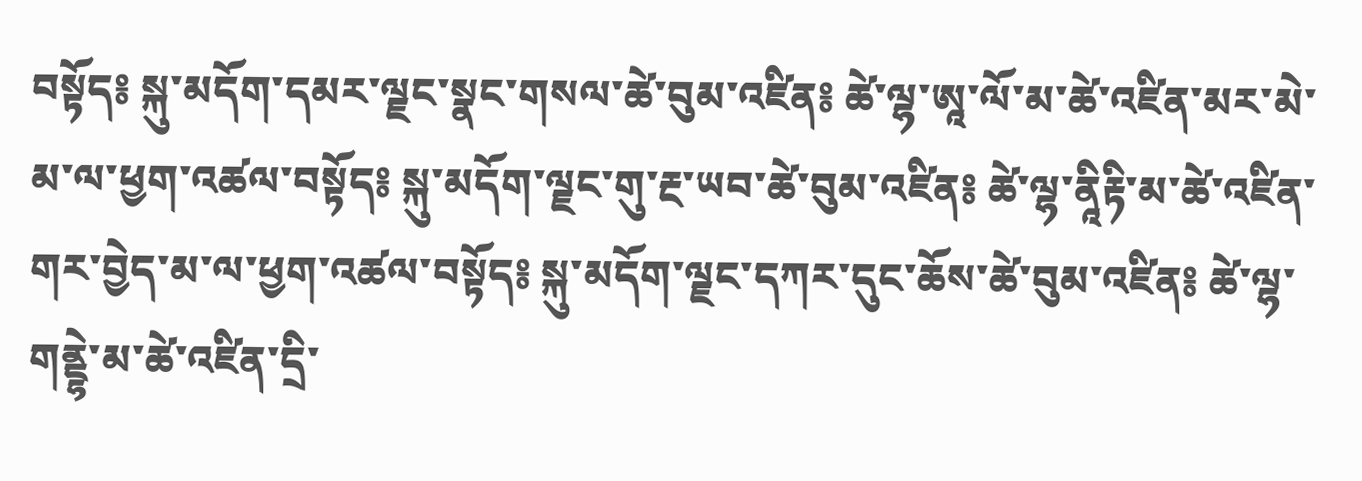བསྟོད༔ སྐུ་མདོག་དམར་ལྗང་སྣང་གསལ་ཚེ་བུམ་འཛིན༔ ཚེ་ལྷ་ཨཱ་ལོ་མ་ཚེ་འཛིན་མར་མེ་མ་ལ་ཕྱག་འཚལ་བསྟོད༔ སྐུ་མདོག་ལྗང་གུ་རྔ་ཡབ་ཚེ་བུམ་འཛིན༔ ཚེ་ལྷ་ནཱིརྟི་མ་ཚེ་འཛིན་གར་བྱེད་མ་ལ་ཕྱག་འཚལ་བསྟོད༔ སྐུ་མདོག་ལྗང་དཀར་དུང་ཆོས་ཚེ་བུམ་འཛིན༔ ཚེ་ལྷ་གནྡྷེ་མ་ཚེ་འཛིན་དྲི་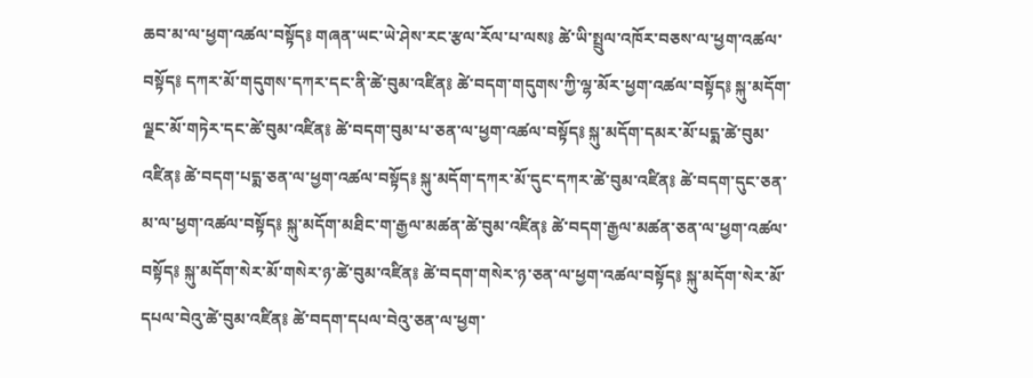ཆབ་མ་ལ་ཕྱག་འཚལ་བསྟོད༔ གཞན་ཡང་ཡེ་ཤེས་རང་རྩལ་རོལ་པ་ལས༔ ཚེ་ཡི་སྤྲུལ་འཁོར་བཅས་ལ་ཕྱག་འཚལ་བསྟོད༔ དཀར་མོ་གདུགས་དཀར་དང་ནི་ཚེ་བུམ་འཛིན༔ ཚེ་བདག་གདུགས་ཀྱི་ལྷ་མོར་ཕྱག་འཚལ་བསྟོད༔ སྐུ་མདོག་ལྗང་མོ་གཏེར་དང་ཚེ་བུམ་འཛིན༔ ཚེ་བདག་བུམ་པ་ཅན་ལ་ཕྱག་འཚལ་བསྟོད༔ སྐུ་མདོག་དམར་མོ་པདྨ་ཚེ་བུམ་འཛིན༔ ཚེ་བདག་པདྨ་ཅན་ལ་ཕྱག་འཚལ་བསྟོད༔ སྐུ་མདོག་དཀར་མོ་དུང་དཀར་ཚེ་བུམ་འཛིན༔ ཚེ་བདག་དུང་ཅན་མ་ལ་ཕྱག་འཚལ་བསྟོད༔ སྐུ་མདོག་མཐིང་ག་རྒྱལ་མཚན་ཚེ་བུམ་འཛིན༔ ཚེ་བདག་རྒྱལ་མཚན་ཅན་ལ་ཕྱག་འཚལ་བསྟོད༔ སྐུ་མདོག་སེར་མོ་གསེར་ཉ་ཚེ་བུམ་འཛིན༔ ཚེ་བདག་གསེར་ཉ་ཅན་ལ་ཕྱག་འཚལ་བསྟོད༔ སྐུ་མདོག་སེར་མོ་དཔལ་བེའུ་ཚེ་བུམ་འཛིན༔ ཚེ་བདག་དཔལ་བེའུ་ཅན་ལ་ཕྱག་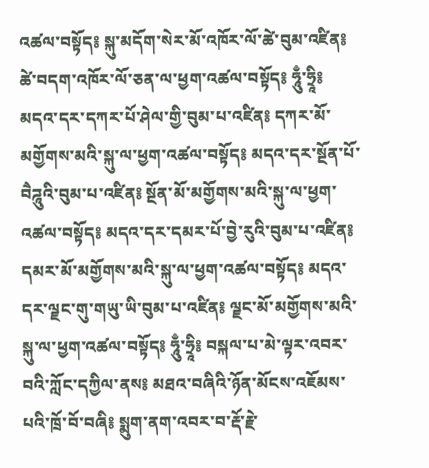འཚལ་བསྟོད༔ སྐུ་མདོག་སེར་མོ་འཁོར་ལོ་ཚེ་བུམ་འཛིན༔ ཚེ་བདག་འཁོར་ལོ་ཅན་ལ་ཕྱག་འཚལ་བསྟོད༔ ཧཱུྃ་ཧྲཱི༔ མདའ་དར་དཀར་པོ་ཤེལ་གྱི་བུམ་པ་འཛིན༔ དཀར་མོ་མགྱོགས་མའི་སྐུ་ལ་ཕྱག་འཚལ་བསྟོད༔ མདའ་དར་སྔོན་པོ་བཻཌཱུའི་བུམ་པ་འཛིན༔ སྔོན་མོ་མགྱོགས་མའི་སྐུ་ལ་ཕྱག་འཚལ་བསྟོད༔ མདའ་དར་དམར་པོ་བྱེ་རུའི་བུམ་པ་འཛིན༔ དམར་མོ་མགྱོགས་མའི་སྐུ་ལ་ཕྱག་འཚལ་བསྟོད༔ མདའ་དར་ལྗང་གུ་གཡུ་ཡི་བུམ་པ་འཛིན༔ ལྗང་མོ་མགྱོགས་མའི་སྐུ་ལ་ཕྱག་འཚལ་བསྟོད༔ ཧཱུྃ་ཧྲཱི༔ བསྐལ་པ་མེ་ལྟར་འབར་བའི་ཀློང་དཀྱིལ་ནས༔ མཐའ་བཞིའི་ཉོན་མོངས་འཇོམས་པའི་ཁྲོ་བོ་བཞི༔ སྨུག་ནག་འབར་བ་རྡོ་རྗེ་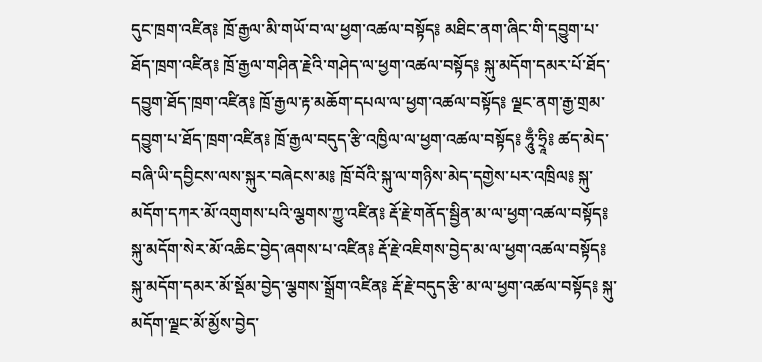དུང་ཁྲག་འཛིན༔ ཁྲོ་རྒྱལ་མི་གཡོ་བ་ལ་ཕྱག་འཚལ་བསྟོད༔ མཐིང་ནག་ཞིང་གི་དབྱུག་པ་ཐོད་ཁྲག་འཛིན༔ ཁྲོ་རྒྱལ་གཤིན་རྗེའི་གཤེད་ལ་ཕྱག་འཚལ་བསྟོད༔ སྐུ་མདོག་དམར་པོ་ཐོད་དབྱུག་ཐོད་ཁྲག་འཛིན༔ ཁྲོ་རྒྱལ་རྟ་མཆོག་དཔལ་ལ་ཕྱག་འཚལ་བསྟོད༔ ལྗང་ནག་རྒྱ་གྲམ་དབྱུག་པ་ཐོད་ཁྲག་འཛིན༔ ཁྲོ་རྒྱལ་བདུད་རྩི་འཁྱིལ་ལ་ཕྱག་འཚལ་བསྟོད༔ ཧཱུྃ་ཧྲཱི༔ ཚད་མེད་བཞི་ཡི་དབྱིངས་ལས་སྐུར་བཞེངས་མ༔ ཁྲོ་བོའི་སྐུ་ལ་གཉིས་མེད་དགྱེས་པར་འཁྲིལ༔ སྐུ་མདོག་དཀར་མོ་འགུགས་པའི་ལྕགས་ཀྱུ་འཛིན༔ རྡོ་རྗེ་གནོད་སྦྱིན་མ་ལ་ཕྱག་འཚལ་བསྟོད༔ སྐུ་མདོག་སེར་མོ་འཆིང་བྱེད་ཞགས་པ་འཛིན༔ རྡོ་རྗེ་འཇིགས་བྱེད་མ་ལ་ཕྱག་འཚལ་བསྟོད༔ སྐུ་མདོག་དམར་མོ་སྡོམ་བྱེད་ལྕགས་སྒྲོག་འཛིན༔ རྡོ་རྗེ་བདུད་རྩི་མ་ལ་ཕྱག་འཚལ་བསྟོད༔ སྐུ་མདོག་ལྗང་མོ་མྱོས་བྱེད་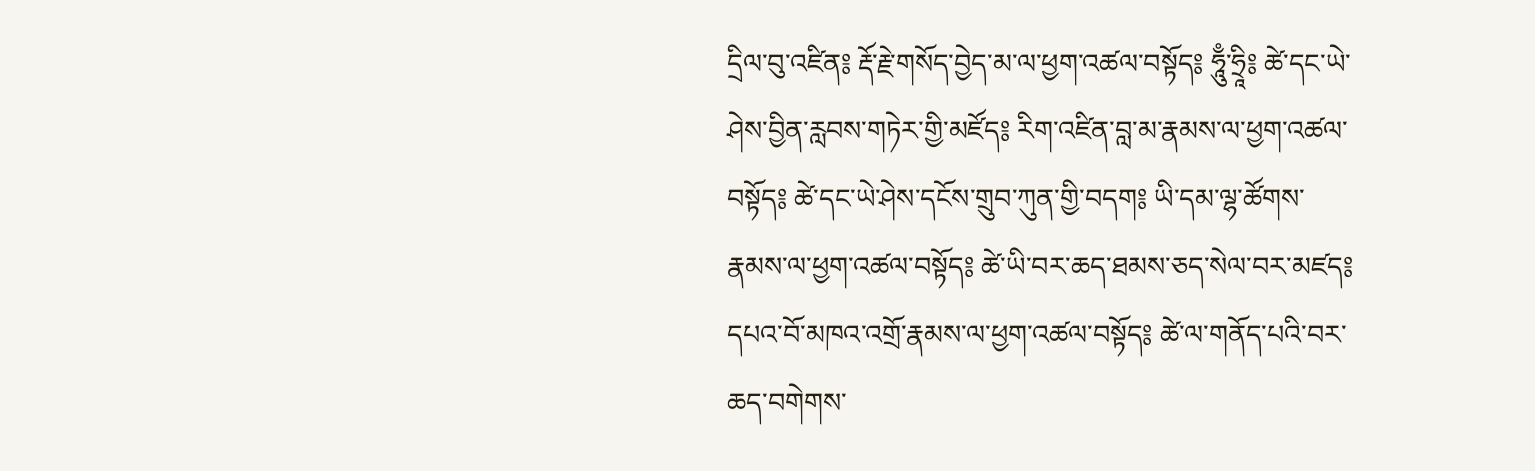དྲིལ་བུ་འཛིན༔ རྡོ་རྗེ་གསོད་བྱེད་མ་ལ་ཕྱག་འཚལ་བསྟོད༔ ཧཱུྃ་ཧྲཱི༔ ཚེ་དང་ཡེ་ཤེས་བྱིན་རླབས་གཏེར་གྱི་མཛོད༔ རིག་འཛིན་བླ་མ་རྣམས་ལ་ཕྱག་འཚལ་བསྟོད༔ ཚེ་དང་ཡེ་ཤེས་དངོས་གྲུབ་ཀུན་གྱི་བདག༔ ཡི་དམ་ལྷ་ཚོགས་རྣམས་ལ་ཕྱག་འཚལ་བསྟོད༔ ཚེ་ཡི་བར་ཆད་ཐམས་ཅད་སེལ་བར་མཛད༔ དཔའ་བོ་མཁའ་འགྲོ་རྣམས་ལ་ཕྱག་འཚལ་བསྟོད༔ ཚེ་ལ་གནོད་པའི་བར་ཆད་བགེགས་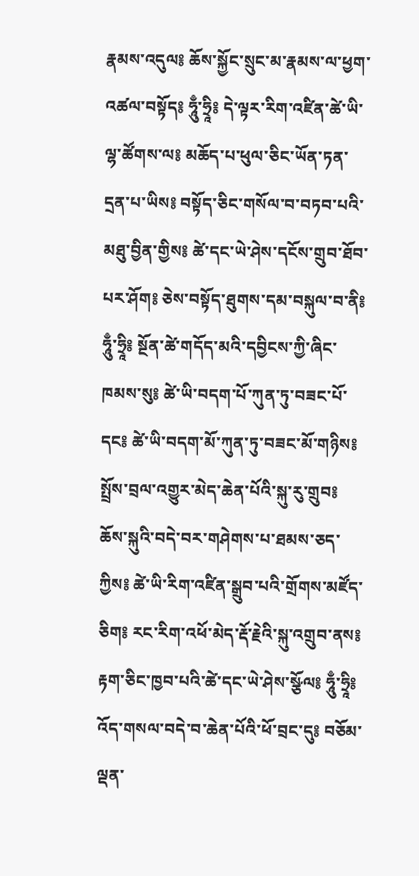རྣམས་འདུལ༔ ཆོས་སྐྱོང་སྲུང་མ་རྣམས་ལ་ཕྱག་འཚལ་བསྟོད༔ ཧཱུྃ་ཧྲཱི༔ དེ་ལྟར་རིག་འཛིན་ཚེ་ཡི་ལྷ་ཚོགས་ལ༔ མཆོད་པ་ཕུལ་ཅིང་ཡོན་ཏན་དྲན་པ་ཡིས༔ བསྟོད་ཅིང་གསོལ་བ་བཏབ་པའི་མཐུ་བྱིན་གྱིས༔ ཚེ་དང་ཡེ་ཤེས་དངོས་གྲུབ་ཐོབ་པར་ཤོག༔ ཅེས་བསྟོད་ཐུགས་དམ་བསྐུལ་བ་ནི༔ ཧཱུྃ་ཧྲཱི༔ སྔོན་ཚེ་གདོད་མའི་དབྱིངས་ཀྱི་ཞིང་ཁམས་སུ༔ ཚེ་ཡི་བདག་པོ་ཀུན་ཏུ་བཟང་པོ་དང༔ ཚེ་ཡི་བདག་མོ་ཀུན་ཏུ་བཟང་མོ་གཉིས༔ སྤྲོས་བྲལ་འགྱུར་མེད་ཆེན་པོའི་སྐུ་རུ་གྲུབ༔ ཆོས་སྐུའི་བདེ་བར་གཤེགས་པ་ཐམས་ཅད་ཀྱིས༔ ཚེ་ཡི་རིག་འཛིན་སྒྲུབ་པའི་གྲོགས་མཛོད་ཅིག༔ རང་རིག་འཕོ་མེད་རྡོ་རྗེའི་སྐུ་འགྲུབ་ནས༔ རྟག་ཅིང་ཁྱབ་པའི་ཚེ་དང་ཡེ་ཤེས་སྩོལ༔ ཧཱུྃ་ཧྲཱི༔ འོད་གསལ་བདེ་བ་ཆེན་པོའི་ཕོ་བྲང་དུ༔ བཅོམ་ལྡན་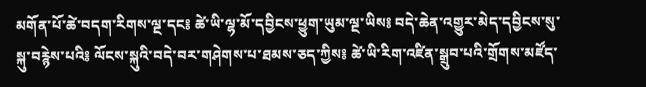མགོན་པོ་ཚེ་བདག་རིགས་ལྔ་དང༔ ཚེ་ཡི་ལྷ་མོ་དབྱིངས་ཕྱུག་ཡུམ་ལྔ་ཡིས༔ བདེ་ཆེན་འགྱུར་མེད་དབྱིངས་སུ་སྐུ་བརྙེས་པའི༔ ལོངས་སྐུའི་བདེ་བར་གཤེགས་པ་ཐམས་ཅད་ཀྱིས༔ ཚེ་ཡི་རིག་འཛིན་སྒྲུབ་པའི་གྲོགས་མཛོད་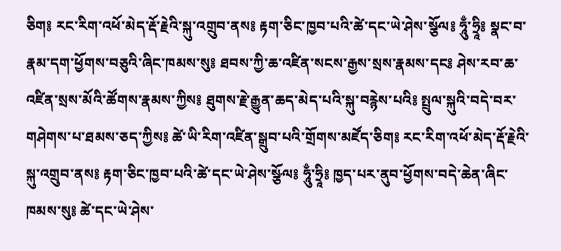ཅིག༔ རང་རིག་འཕོ་མེད་རྡོ་རྗེའི་སྐུ་འགྲུབ་ནས༔ རྟག་ཅིང་ཁྱབ་པའི་ཚེ་དང་ཡེ་ཤེས་སྩོལ༔ ཧཱུྃ་ཧྲཱི༔ སྣང་བ་རྣམ་དག་ཕྱོགས་བཅུའི་ཞིང་ཁམས་སུ༔ ཐབས་ཀྱི་ཆ་འཛིན་སངས་རྒྱས་སྲས་རྣམས་དང༔ ཤེས་རབ་ཆ་འཛིན་སྲས་མོའི་ཚོགས་རྣམས་ཀྱིས༔ ཐུགས་རྗེ་རྒྱུན་ཆད་མེད་པའི་སྐུ་བརྙེས་པའི༔ སྤྲུལ་སྐུའི་བདེ་བར་གཤེགས་པ་ཐམས་ཅད་ཀྱིས༔ ཚེ་ཡི་རིག་འཛིན་སྒྲུབ་པའི་གྲོགས་མཛོད་ཅིག༔ རང་རིག་འཕོ་མེད་རྡོ་རྗེའི་སྐུ་འགྲུབ་ནས༔ རྟག་ཅིང་ཁྱབ་པའི་ཚེ་དང་ཡེ་ཤེས་སྩོལ༔ ཧཱུྃ་ཧྲཱི༔ ཁྱད་པར་ནུབ་ཕྱོགས་བདེ་ཆེན་ཞིང་ཁམས་སུ༔ ཚེ་དང་ཡེ་ཤེས་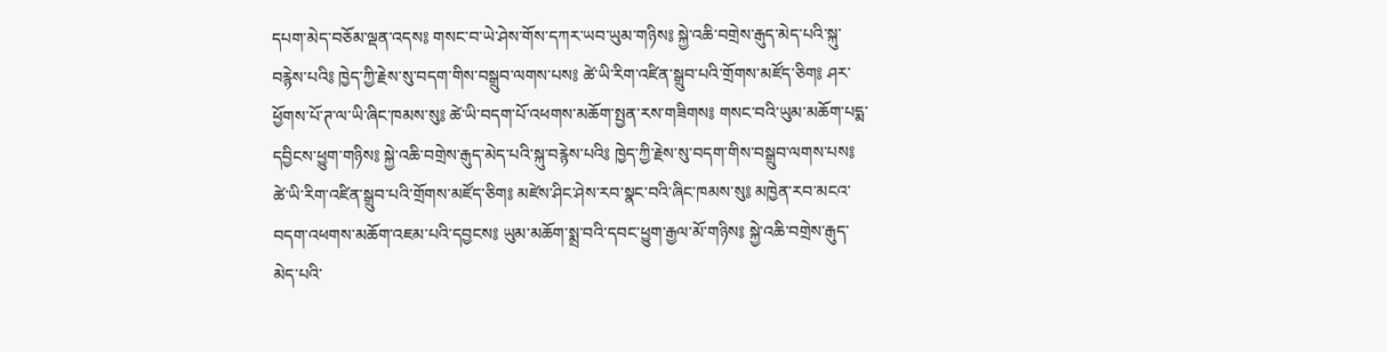དཔག་མེད་བཅོམ་ལྡན་འདས༔ གསང་བ་ཡེ་ཤེས་གོས་དཀར་ཡབ་ཡུམ་གཉིས༔ སྐྱེ་འཆི་བགྲེས་རྒུད་མེད་པའི་སྐུ་བརྙེས་པའི༔ ཁྱེད་ཀྱི་རྗེས་སུ་བདག་གིས་བསྒྲུབ་ལགས་པས༔ ཚེ་ཡི་རིག་འཛིན་སྒྲུབ་པའི་གྲོགས་མཛོད་ཅིག༔ ཤར་ཕྱོགས་པོ་ཊ་ལ་ཡི་ཞིང་ཁམས་སུ༔ ཚེ་ཡི་བདག་པོ་འཕགས་མཆོག་སྤྱན་རས་གཟིགས༔ གསང་བའི་ཡུམ་མཆོག་པདྨ་དབྱིངས་ཕྱུག་གཉིས༔ སྐྱེ་འཆི་བགྲེས་རྒུད་མེད་པའི་སྐུ་བརྙེས་པའི༔ ཁྱེད་ཀྱི་རྗེས་སུ་བདག་གིས་བསྒྲུབ་ལགས་པས༔ ཚེ་ཡི་རིག་འཛིན་སྒྲུབ་པའི་གྲོགས་མཛོད་ཅིག༔ མཛེས་ཤིང་ཤེས་རབ་སྣང་བའི་ཞིང་ཁམས་སུ༔ མཁྱེན་རབ་མངའ་བདག་འཕགས་མཆོག་འཇམ་པའི་དབྱངས༔ ཡུམ་མཆོག་སྨྲ་བའི་དབང་ཕྱུག་རྒྱལ་མོ་གཉིས༔ སྐྱེ་འཆི་བགྲེས་རྒུད་མེད་པའི་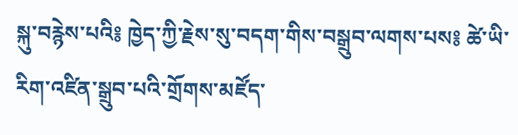སྐུ་བརྙེས་པའི༔ ཁྱེད་ཀྱི་རྗེས་སུ་བདག་གིས་བསྒྲུབ་ལགས་པས༔ ཚེ་ཡི་རིག་འཛིན་སྒྲུབ་པའི་གྲོགས་མཛོད་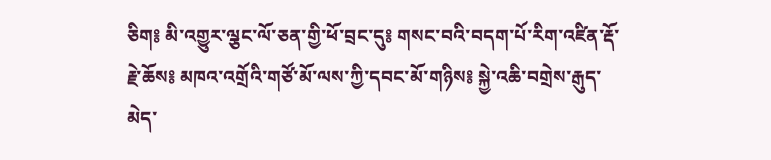ཅིག༔ མི་འགྱུར་ལྕང་ལོ་ཅན་གྱི་ཕོ་བྲང་དུ༔ གསང་བའི་བདག་པོ་རིག་འཛིན་རྡོ་རྗེ་ཆོས༔ མཁའ་འགྲོའི་གཙོ་མོ་ལས་ཀྱི་དབང་མོ་གཉིས༔ སྐྱེ་འཆི་བགྲེས་རྒུད་མེད་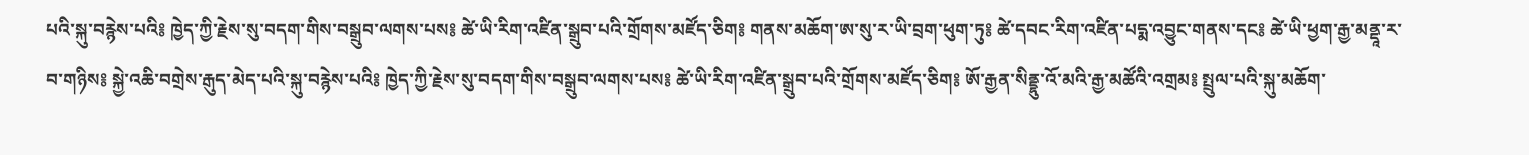པའི་སྐུ་བརྙེས་པའི༔ ཁྱེད་ཀྱི་རྗེས་སུ་བདག་གིས་བསྒྲུབ་ལགས་པས༔ ཚེ་ཡི་རིག་འཛིན་སྒྲུབ་པའི་གྲོགས་མཛོད་ཅིག༔ གནས་མཆོག་ཨ་སུ་ར་ཡི་བྲག་ཕུག་ཏུ༔ ཚེ་དབང་རིག་འཛིན་པདྨ་འབྱུང་གནས་དང༔ ཚེ་ཡི་ཕྱག་རྒྱ་མནྡཱ་ར་བ་གཉིས༔ སྐྱེ་འཆི་བགྲེས་རྒུད་མེད་པའི་སྐུ་བརྙེས་པའི༔ ཁྱེད་ཀྱི་རྗེས་སུ་བདག་གིས་བསྒྲུབ་ལགས་པས༔ ཚེ་ཡི་རིག་འཛིན་སྒྲུབ་པའི་གྲོགས་མཛོད་ཅིག༔ ཨོ་རྒྱན་སིནྡྷུ་འོ་མའི་རྒྱ་མཚོའི་འགྲམ༔ སྤྲུལ་པའི་སྐུ་མཆོག་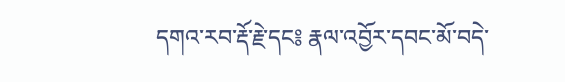དགའ་རབ་རྡོ་རྗེ་དང༔ རྣལ་འབྱོར་དབང་མོ་བདེ་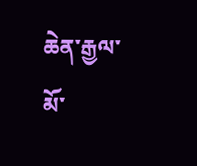ཆེན་རྒྱལ་མོ་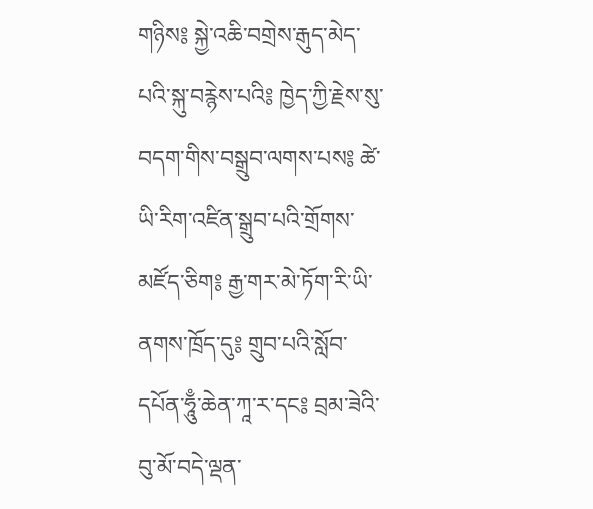གཉིས༔ སྐྱེ་འཆི་བགྲེས་རྒུད་མེད་པའི་སྐུ་བརྙེས་པའི༔ ཁྱེད་ཀྱི་རྗེས་སུ་བདག་གིས་བསྒྲུབ་ལགས་པས༔ ཚེ་ཡི་རིག་འཛིན་སྒྲུབ་པའི་གྲོགས་མཛོད་ཅིག༔ རྒྱ་གར་མེ་ཏོག་རི་ཡི་ནགས་ཁྲོད་དུ༔ གྲུབ་པའི་སློབ་དཔོན་ཧཱུྃ་ཆེན་ཀཱ་ར་དང༔ བྲམ་ཟེའི་བུ་མོ་བདེ་ལྡན་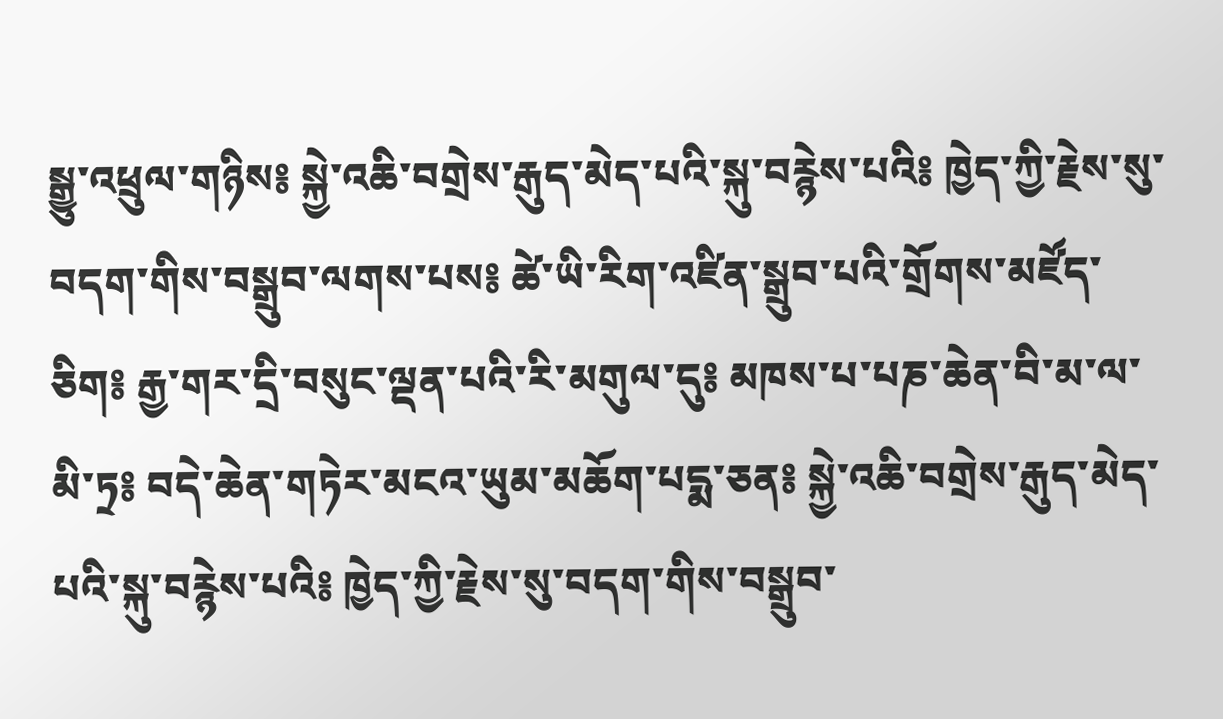སྒྱུ་འཕྲུལ་གཉིས༔ སྐྱེ་འཆི་བགྲེས་རྒུད་མེད་པའི་སྐུ་བརྙེས་པའི༔ ཁྱེད་ཀྱི་རྗེས་སུ་བདག་གིས་བསྒྲུབ་ལགས་པས༔ ཚེ་ཡི་རིག་འཛིན་སྒྲུབ་པའི་གྲོགས་མཛོད་ཅིག༔ རྒྱ་གར་དྲི་བསུང་ལྡན་པའི་རི་མགུལ་དུ༔ མཁས་པ་པཎ་ཆེན་བི་མ་ལ་མི་ཏྲ༔ བདེ་ཆེན་གཏེར་མངའ་ཡུམ་མཆོག་པདྨ་ཅན༔ སྐྱེ་འཆི་བགྲེས་རྒུད་མེད་པའི་སྐུ་བརྙེས་པའི༔ ཁྱེད་ཀྱི་རྗེས་སུ་བདག་གིས་བསྒྲུབ་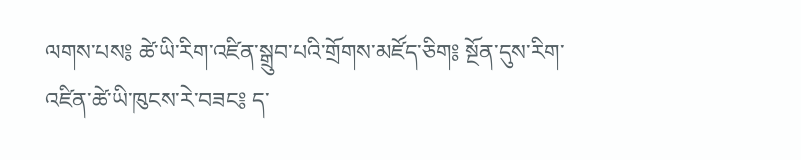ལགས་པས༔ ཚེ་ཡི་རིག་འཛིན་སྒྲུབ་པའི་གྲོགས་མཛོད་ཅིག༔ སྔོན་དུས་རིག་འཛིན་ཚེ་ཡི་ཁུངས་རེ་བཟང༔ ད་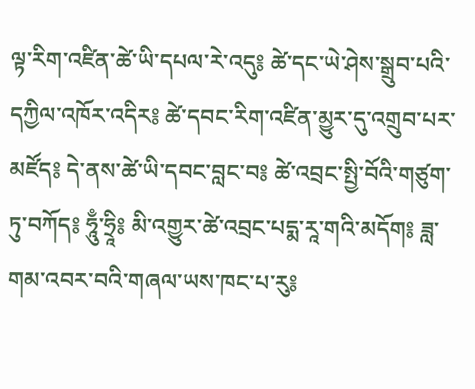ལྟ་རིག་འཛིན་ཚེ་ཡི་དཔལ་རེ་འདུ༔ ཚེ་དང་ཡེ་ཤེས་སྒྲུབ་པའི་དཀྱིལ་འཁོར་འདིར༔ ཚེ་དབང་རིག་འཛིན་མྱུར་དུ་འགྲུབ་པར་མཛོད༔ དེ་ནས་ཚེ་ཡི་དབང་བླང་བ༔ ཚེ་འབྲང་སྤྱི་བོའི་གཙུག་ཏུ་བཀོད༔ ཧཱུྃ་ཧྲཱི༔ མི་འགྱུར་ཚེ་འབྲང་པདྨ་རཱ་གའི་མདོག༔ ཟླ་གམ་འབར་བའི་གཞལ་ཡས་ཁང་པ་རུ༔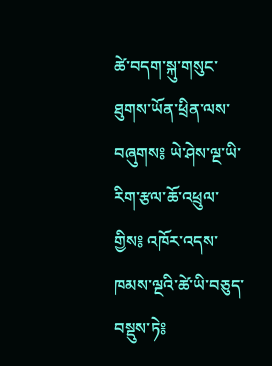ཚེ་བདག་སྐུ་གསུང་ཐུགས་ཡོན་ཕྲིན་ལས་བཞུགས༔ ཡེ་ཤེས་ལྔ་ཡི་རིག་རྩལ་ཆོ་འཕྲུལ་གྱིས༔ འཁོར་འདས་ཁམས་ལྔའི་ཚེ་ཡི་བཅུད་བསྡུས་ཏེ༔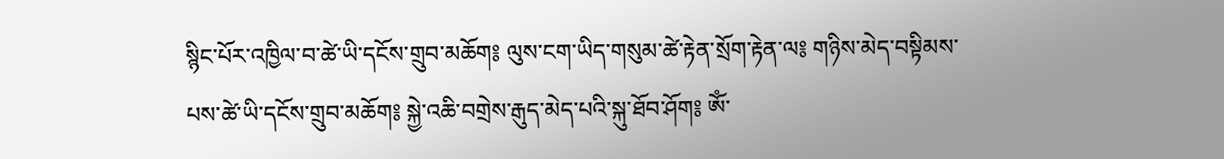སྙིང་པོར་འཁྱིལ་བ་ཚེ་ཡི་དངོས་གྲུབ་མཆོག༔ ལུས་ངག་ཡིད་གསུམ་ཚེ་རྟེན་སྲོག་རྟེན་ལ༔ གཉིས་མེད་བསྟིམས་པས་ཚེ་ཡི་དངོས་གྲུབ་མཆོག༔ སྐྱེ་འཆི་བགྲེས་རྒུད་མེད་པའི་སྐུ་ཐོབ་ཤོག༔ ཨོཾ་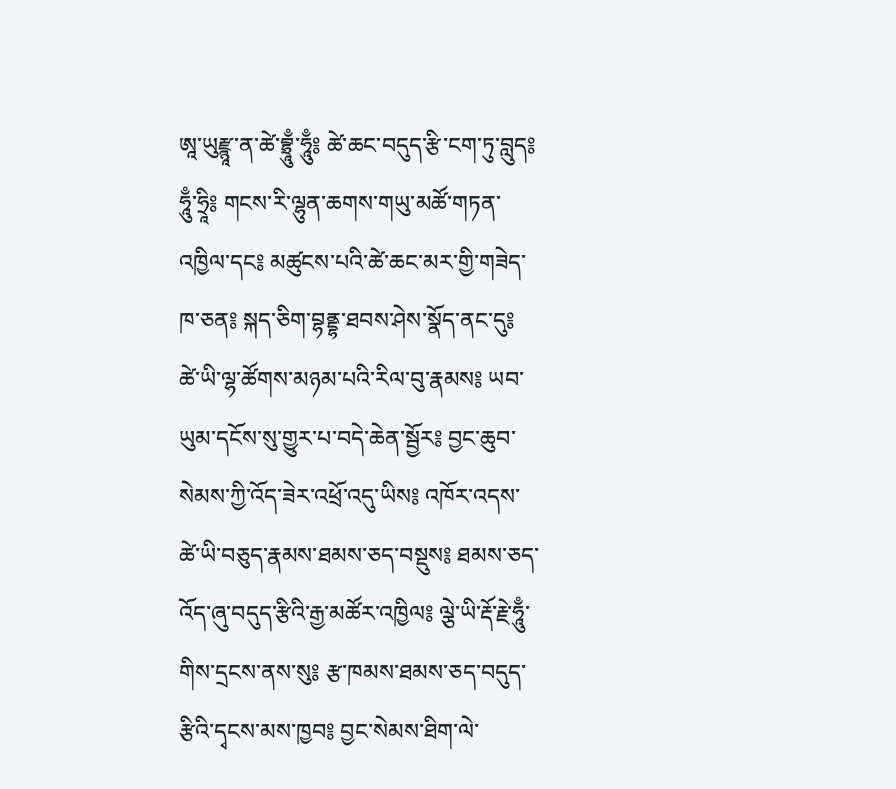ཨཱ་ཡུརྫྙཱ་ན་ཚེ་བྷྲཱུྃ་ཧཱུྃ༔ ཚེ་ཆང་བདུད་རྩི་ངག་ཏུ་བླུད༔ ཧཱུྃ་ཧྲཱི༔ གངས་རི་ལྷུན་ཆགས་གཡུ་མཚོ་གཏན་འཁྱིལ་དང༔ མཚུངས་པའི་ཚེ་ཆང་མར་གྱི་གཟེད་ཁ་ཅན༔ སྐད་ཅིག་བྷནྡྷ་ཐབས་ཤེས་སྣོད་ནང་དུ༔ ཚེ་ཡི་ལྷ་ཚོགས་མཉམ་པའི་རིལ་བུ་རྣམས༔ ཡབ་ཡུམ་དངོས་སུ་གྱུར་པ་བདེ་ཆེན་སྦྱོར༔ བྱང་ཆུབ་སེམས་ཀྱི་འོད་ཟེར་འཕྲོ་འདུ་ཡིས༔ འཁོར་འདས་ཚེ་ཡི་བཅུད་རྣམས་ཐམས་ཅད་བསྡུས༔ ཐམས་ཅད་འོད་ཞུ་བདུད་རྩིའི་རྒྱ་མཚོར་འཁྱིལ༔ ལྕེ་ཡི་རྡོ་རྗེ་ཧཱུྃ་གིས་དྲངས་ནས་སུ༔ རྩ་ཁམས་ཐམས་ཅད་བདུད་རྩིའི་དྭངས་མས་ཁྱབ༔ བྱང་སེམས་ཐིག་ལེ་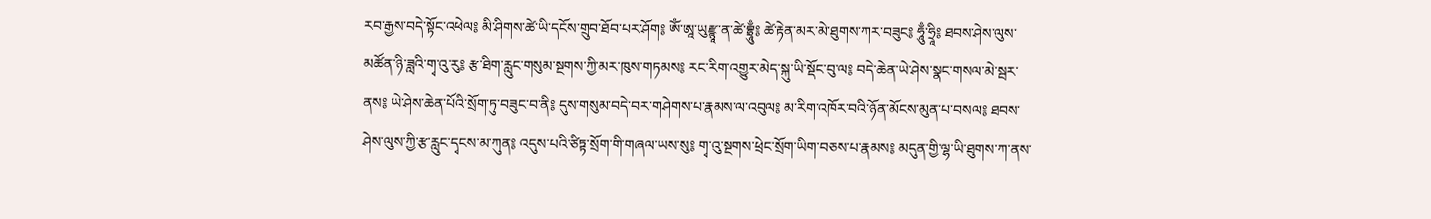རབ་རྒྱས་བདེ་སྟོང་འཕེལ༔ མི་ཤིགས་ཚེ་ཡི་དངོས་གྲུབ་ཐོབ་པར་ཤོག༔ ཨོཾ་ཨཱ་ཡུརྫྙཱ་ན་ཚེ་བྷྲཱུྃ༔ ཚེ་རྟེན་མར་མེ་ཐུགས་ཀར་བཟུང༔ ཧཱུྃ་ཧྲཱི༔ ཐབས་ཤེས་ལུས་མཚོན་ཉི་ཟླའི་གྭ་འུ་རུ༔ རྩ་ཐིག་རླུང་གསུམ་སྔགས་ཀྱི་མར་ཁུས་གཏམས༔ རང་རིག་འགྱུར་མེད་སྐུ་ཡི་སྡོང་བུ་ལ༔ བདེ་ཆེན་ཡེ་ཤེས་སྣང་གསལ་མེ་སྦར་ནས༔ ཡེ་ཤེས་ཆེན་པོའི་སྲོག་ཏུ་བཟུང་བ་ནི༔ དུས་གསུམ་བདེ་བར་གཤེགས་པ་རྣམས་ལ་འབུལ༔ མ་རིག་འཁོར་བའི་ཉོན་མོངས་མུན་པ་བསལ༔ ཐབས་ཤེས་ལུས་ཀྱི་རྩ་རླུང་དྭངས་མ་ཀུན༔ འདུས་པའི་ཙིཏྟ་སྲོག་གི་གཞལ་ཡས་སུ༔ གྭ་འུ་སྔགས་ཕྲེང་སྲོག་ཡིག་བཅས་པ་རྣམས༔ མདུན་གྱི་ལྷ་ཡི་ཐུགས་ཀ་ནས་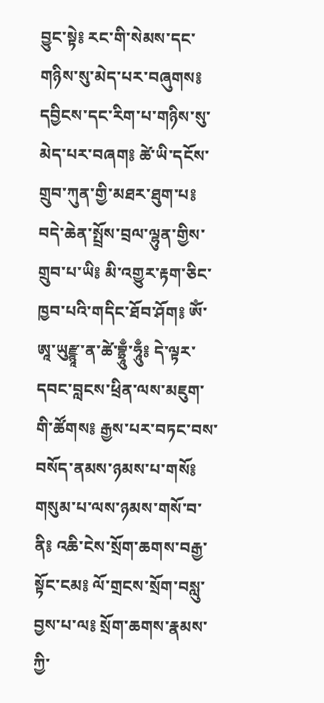བྱུང་སྟེ༔ རང་གི་སེམས་དང་གཉིས་སུ་མེད་པར་བཞུགས༔ དབྱིངས་དང་རིག་པ་གཉིས་སུ་མེད་པར་བཞག༔ ཚེ་ཡི་དངོས་གྲུབ་ཀུན་གྱི་མཐར་ཐུག་པ༔ བདེ་ཆེན་སྤྲོས་བྲལ་ལྷུན་གྱིས་གྲུབ་པ་ཡི༔ མི་འགྱུར་རྟག་ཅིང་ཁྱབ་པའི་གདིང་ཐོབ་ཤོག༔ ཨོཾ་ཨཱ་ཡུརྫྙཱ་ན་ཚེ་བྷྲཱུྃ་ཧཱུྃ༔ དེ་ལྟར་དབང་བླངས་ཕྲིན་ལས་མཇུག་གི་ཚོགས༔ རྒྱས་པར་བཏང་བས་བསོད་ནམས་ཉམས་པ་གསོ༔ གསུམ་པ་ལས་ཉམས་གསོ་བ་ནི༔ འཆི་ངེས་སྲོག་ཆགས་བརྒྱ་སྟོང་ངམ༔ ལོ་གྲངས་སྲོག་བསླུ་བྱས་པ་ལ༔ སྲོག་ཆགས་རྣམས་ཀྱི་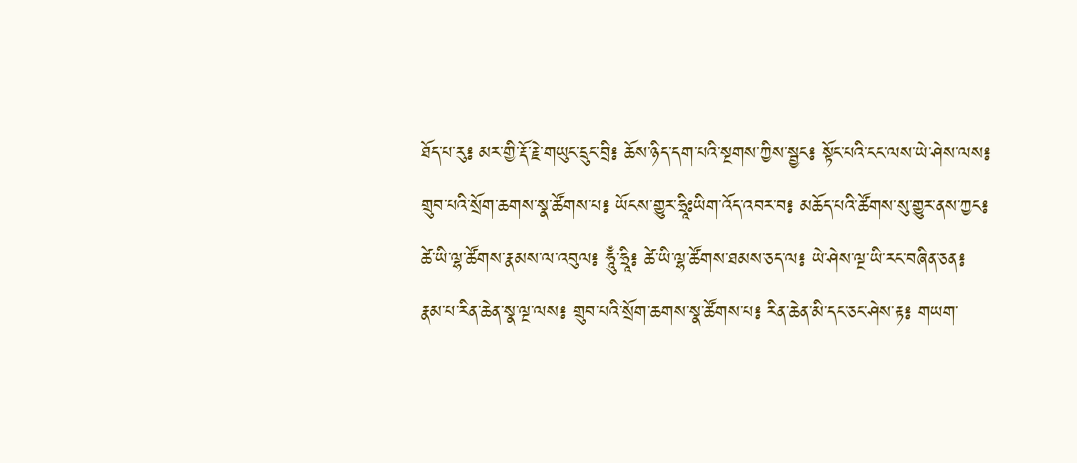ཐོད་པ་རུ༔ མར་གྱི་རྡོ་རྗེ་གཡུང་དྲུང་བྲི༔ ཆོས་ཉིད་དག་པའི་སྔགས་ཀྱིས་སྦྱང༔ སྟོང་པའི་ངང་ལས་ཡེ་ཤེས་ལས༔ གྲུབ་པའི་སྲོག་ཆགས་སྣ་ཚོགས་པ༔ ཡོངས་གྱུར་ཧྲཱིཿཡིག་འོད་འབར་བ༔ མཆོད་པའི་ཚོགས་སུ་གྱུར་ནས་ཀྱང༔ ཚེ་ཡི་ལྷ་ཚོགས་རྣམས་ལ་འབུལ༔ ཧཱུྃ་ཧྲཱི༔ ཚེ་ཡི་ལྷ་ཚོགས་ཐམས་ཅད་ལ༔ ཡེ་ཤེས་ལྔ་ཡི་རང་བཞིན་ཅན༔ རྣམ་པ་རིན་ཆེན་སྣ་ལྔ་ལས༔ གྲུབ་པའི་སྲོག་ཆགས་སྣ་ཚོགས་པ༔ རིན་ཆེན་མི་དང་ཅང་ཤེས་རྟ༔ གཡག་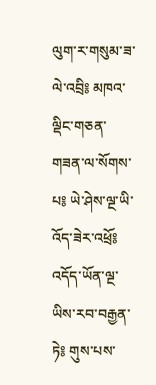ལུག་ར་གསུམ་ཟ་ལེ་འབྲི༔ མཁའ་ལྡིང་གཅན་གཟན་ལ་སོགས་པ༔ ཡེ་ཤེས་ལྔ་ཡི་འོད་ཟེར་འཕྲོ༔ འདོད་ཡོན་ལྔ་ཡིས་རབ་བརྒྱན་ཏེ༔ གུས་པས་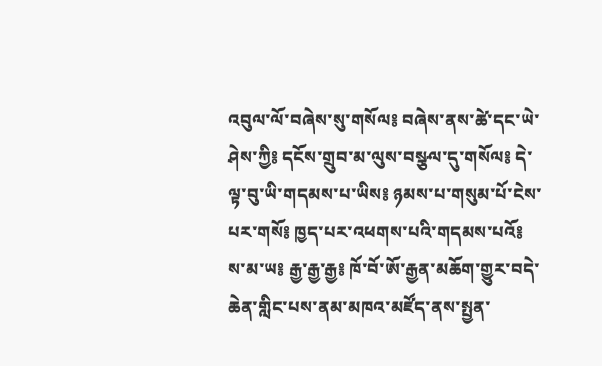འབུལ་ལོ་བཞེས་སུ་གསོལ༔ བཞེས་ནས་ཚེ་དང་ཡེ་ཤེས་ཀྱི༔ དངོས་གྲུབ་མ་ལུས་བསྩལ་དུ་གསོལ༔ དེ་ལྟ་བུ་ཡི་གདམས་པ་ཡིས༔ ཉམས་པ་གསུམ་པོ་ངེས་པར་གསོ༔ ཁྱད་པར་འཕགས་པའི་གདམས་པའོ༔ ས་མ་ཡ༔ རྒྱ་རྒྱ་རྒྱ༔ ཁོ་བོ་ཨོ་རྒྱན་མཆོག་གྱུར་བདེ་ཆེན་གླིང་པས་ནམ་མཁའ་མཛོད་ནས་སྤྱན་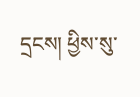དྲངས། ཕྱིས་སུ་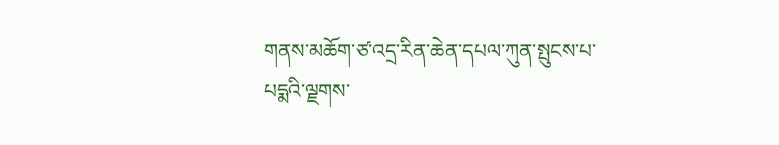གནས་མཆོག་ཙ་འདྲ་རིན་ཆེན་དཔལ་ཀུན་སྤུངས་པ་པདྨའི་ལྗགས་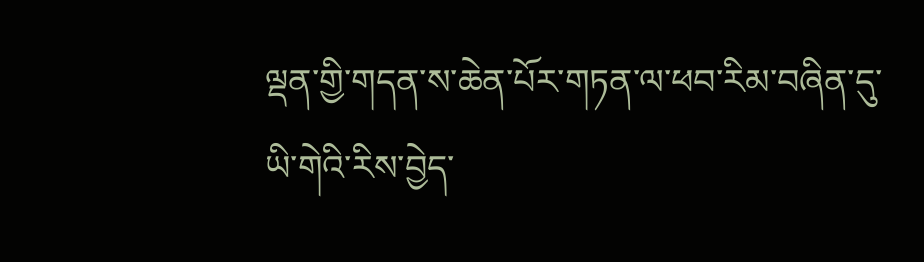ལྡན་གྱི་གདན་ས་ཆེན་པོར་གཏན་ལ་ཕབ་རིམ་བཞིན་དུ་ཡི་གེའི་རིས་བྱེད་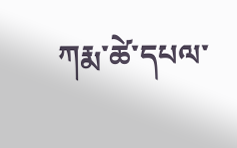ཀརྨ་ཚེ་དཔལ་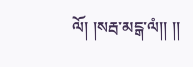ལོ། །སརྦ་མངྒ་ལཾ།། །།